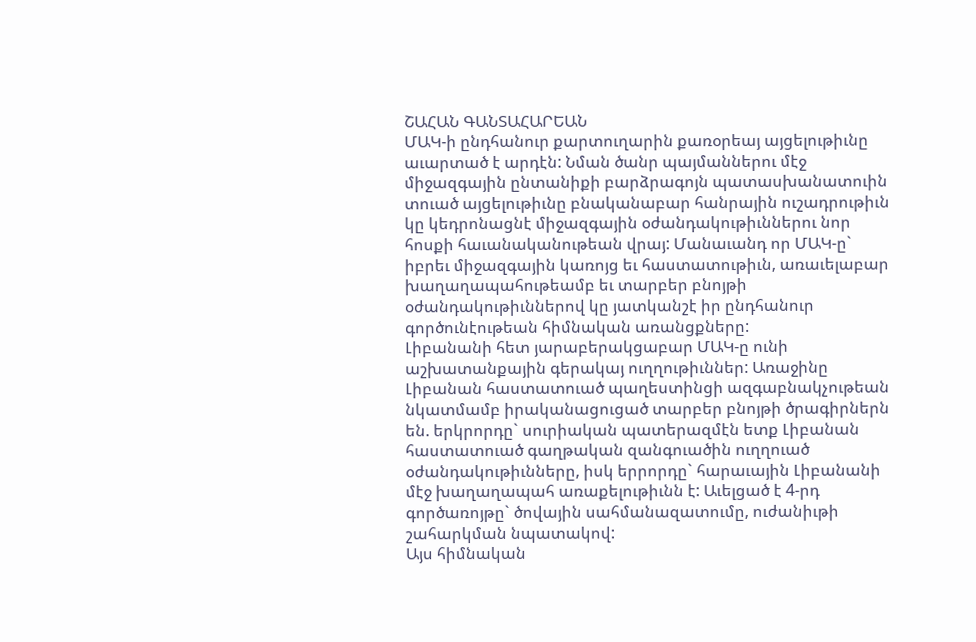ՇԱՀԱՆ ԳԱՆՏԱՀԱՐԵԱՆ
ՄԱԿ-ի ընդհանուր քարտուղարին քառօրեայ այցելութիւնը աւարտած է արդէն: Նման ծանր պայմաններու մէջ միջազգային ընտանիքի բարձրագոյն պատասխանատուին տուած այցելութիւնը բնականաբար հանրային ուշադրութիւն կը կեդրոնացնէ միջազգային օժանդակութիւններու նոր հոսքի հաւանականութեան վրայ: Մանաւանդ որ ՄԱԿ-ը` իբրեւ միջազգային կառոյց եւ հաստատութիւն, առաւելաբար խաղաղապահութեամբ եւ տարբեր բնոյթի օժանդակութիւններով կը յատկանշէ իր ընդհանուր գործունէութեան հիմնական առանցքները:
Լիբանանի հետ յարաբերակցաբար ՄԱԿ-ը ունի աշխատանքային գերակայ ուղղութիւններ: Առաջինը Լիբանան հաստատուած պաղեստինցի ազգաբնակչութեան նկատմամբ իրականացուցած տարբեր բնոյթի ծրագիրներն են. երկրորդը` սուրիական պատերազմէն ետք Լիբանան հաստատուած գաղթական զանգուածին ուղղուած օժանդակութիւնները, իսկ երրորդը` հարաւային Լիբանանի մէջ խաղաղապահ առաքելութիւնն է: Աւելցած է 4-րդ գործառոյթը` ծովային սահմանազատումը, ուժանիւթի շահարկման նպատակով:
Այս հիմնական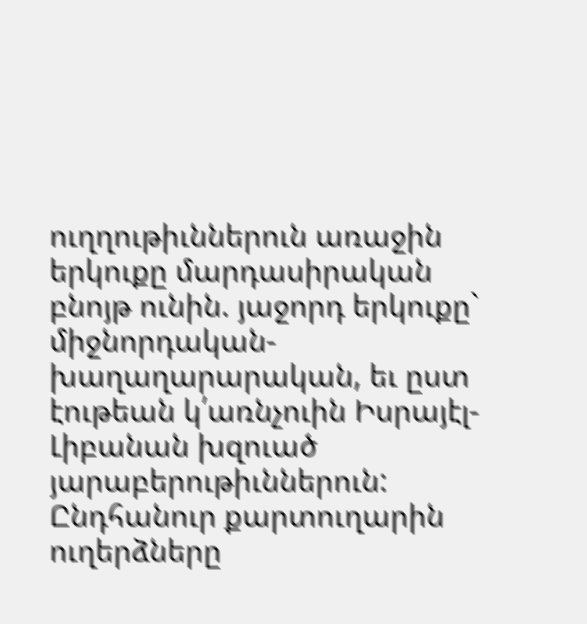ուղղութիւններուն առաջին երկուքը մարդասիրական բնոյթ ունին. յաջորդ երկուքը` միջնորդական-խաղաղարարական, եւ ըստ էութեան կ՛առնչուին Իսրայէլ-Լիբանան խզուած յարաբերութիւններուն:
Ընդհանուր քարտուղարին ուղերձները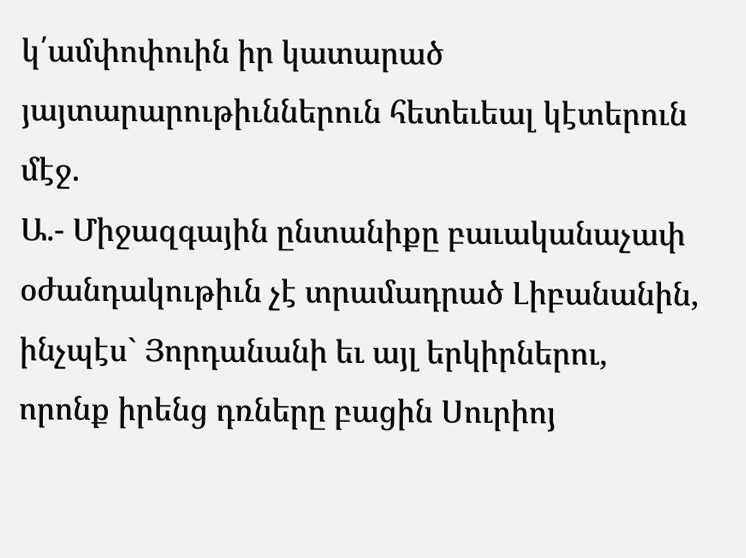կ՛ամփոփուին իր կատարած յայտարարութիւններուն հետեւեալ կէտերուն մէջ.
Ա.- Միջազգային ընտանիքը բաւականաչափ օժանդակութիւն չէ տրամադրած Լիբանանին, ինչպէս` Յորդանանի եւ այլ երկիրներու, որոնք իրենց դռները բացին Սուրիոյ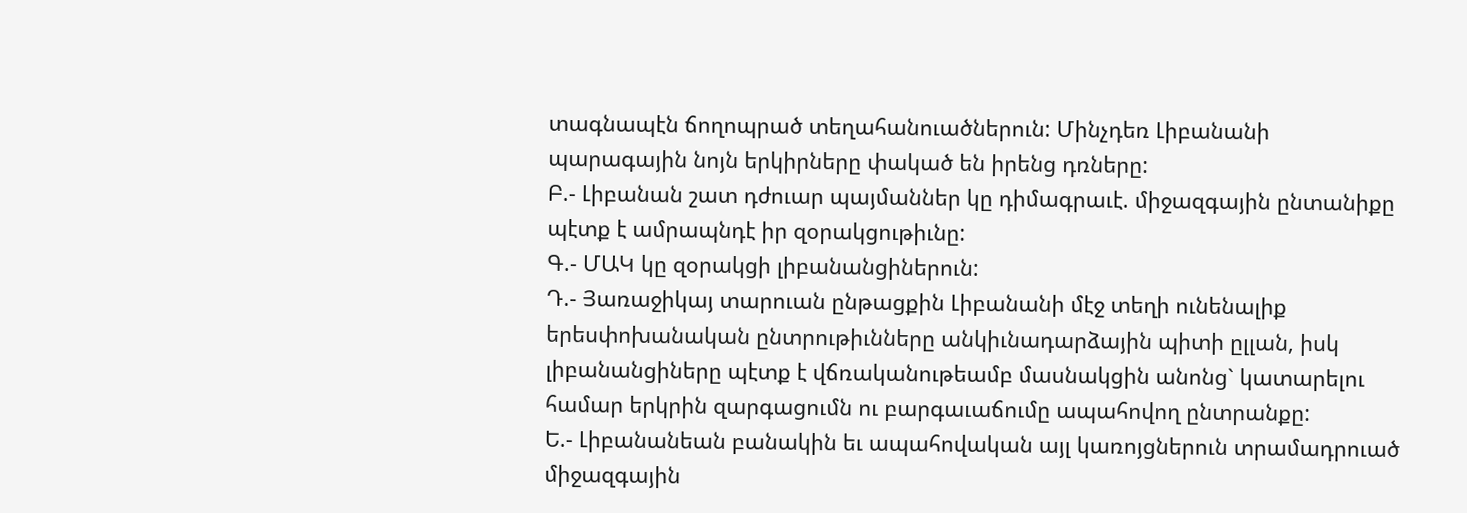տագնապէն ճողոպրած տեղահանուածներուն: Մինչդեռ Լիբանանի պարագային նոյն երկիրները փակած են իրենց դռները:
Բ.- Լիբանան շատ դժուար պայմաններ կը դիմագրաւէ. միջազգային ընտանիքը պէտք է ամրապնդէ իր զօրակցութիւնը:
Գ.- ՄԱԿ կը զօրակցի լիբանանցիներուն:
Դ.- Յառաջիկայ տարուան ընթացքին Լիբանանի մէջ տեղի ունենալիք երեսփոխանական ընտրութիւնները անկիւնադարձային պիտի ըլլան, իսկ լիբանանցիները պէտք է վճռականութեամբ մասնակցին անոնց` կատարելու համար երկրին զարգացումն ու բարգաւաճումը ապահովող ընտրանքը:
Ե.- Լիբանանեան բանակին եւ ապահովական այլ կառոյցներուն տրամադրուած միջազգային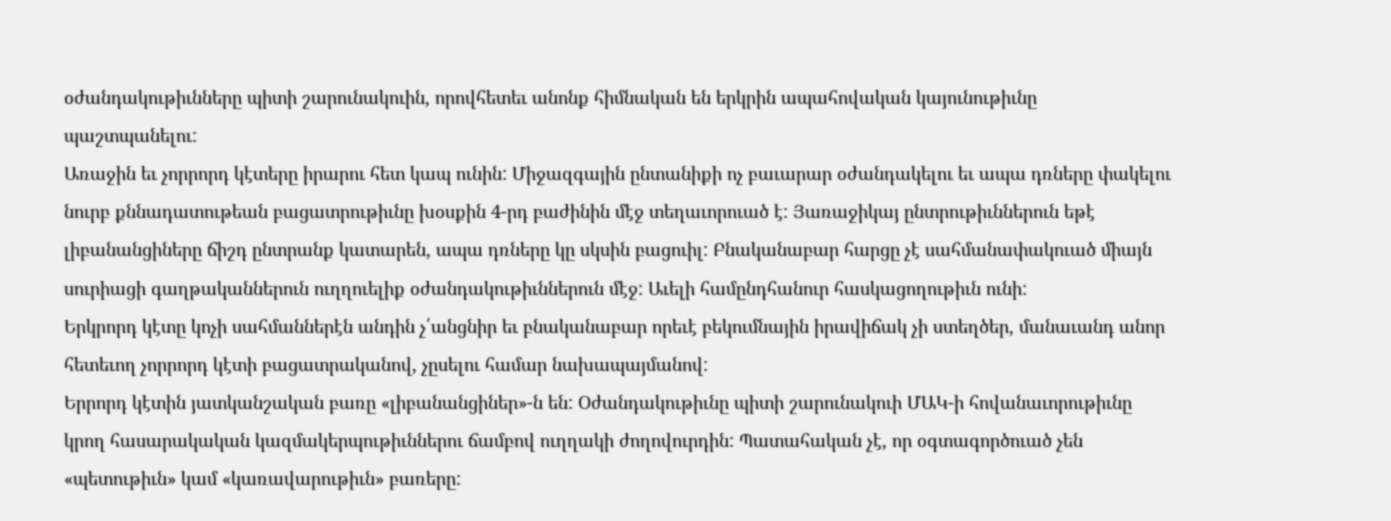օժանդակութիւնները պիտի շարունակուին, որովհետեւ անոնք հիմնական են երկրին ապահովական կայունութիւնը պաշտպանելու:
Առաջին եւ չորրորդ կէտերը իրարու հետ կապ ունին: Միջազգային ընտանիքի ոչ բաւարար օժանդակելու եւ ապա դռները փակելու նուրբ քննադատութեան բացատրութիւնը խօսքին 4-րդ բաժինին մէջ տեղաւորուած է: Յառաջիկայ ընտրութիւններուն եթէ լիբանանցիները ճիշդ ընտրանք կատարեն, ապա դռները կը սկսին բացուիլ: Բնականաբար հարցը չէ սահմանափակուած միայն սուրիացի գաղթականներուն ուղղուելիք օժանդակութիւններուն մէջ: Աւելի համընդհանուր հասկացողութիւն ունի:
Երկրորդ կէտը կոչի սահմաններէն անդին չ՛անցնիր եւ բնականաբար որեւէ բեկումնային իրավիճակ չի ստեղծեր, մանաւանդ անոր հետեւող չորրորդ կէտի բացատրականով, չըսելու համար նախապայմանով:
Երրորդ կէտին յատկանշական բառը «լիբանանցիներ»-ն են: Օժանդակութիւնը պիտի շարունակուի ՄԱԿ-ի հովանաւորութիւնը կրող հասարակական կազմակերպութիւններու ճամբով ուղղակի ժողովուրդին: Պատահական չէ, որ օգտագործուած չեն «պետութիւն» կամ «կառավարութիւն» բառերը: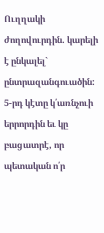Ուղղակի ժողովուրդին. կարելի է ընկալել` ընտրազանգուածին:
5-րդ կէտը կ՛առնչուի երրորդին եւ կը բացատրէ, որ պետական ո՛ր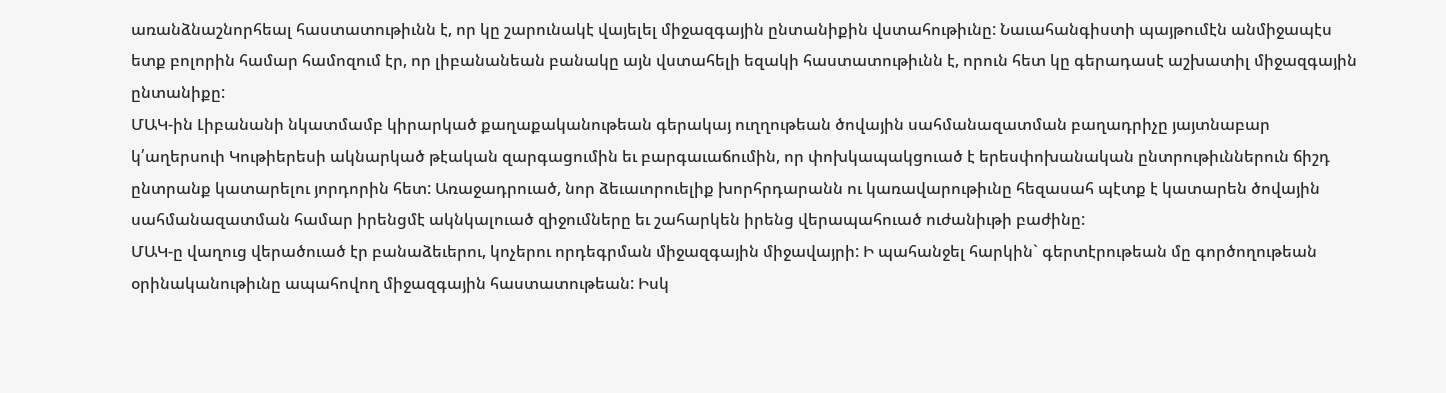առանձնաշնորհեալ հաստատութիւնն է, որ կը շարունակէ վայելել միջազգային ընտանիքին վստահութիւնը: Նաւահանգիստի պայթումէն անմիջապէս ետք բոլորին համար համոզում էր, որ լիբանանեան բանակը այն վստահելի եզակի հաստատութիւնն է, որուն հետ կը գերադասէ աշխատիլ միջազգային ընտանիքը:
ՄԱԿ-ին Լիբանանի նկատմամբ կիրարկած քաղաքականութեան գերակայ ուղղութեան ծովային սահմանազատման բաղադրիչը յայտնաբար կ՛աղերսուի Կութիերեսի ակնարկած թէական զարգացումին եւ բարգաւաճումին, որ փոխկապակցուած է երեսփոխանական ընտրութիւններուն ճիշդ ընտրանք կատարելու յորդորին հետ: Առաջադրուած, նոր ձեւաւորուելիք խորհրդարանն ու կառավարութիւնը հեզասահ պէտք է կատարեն ծովային սահմանազատման համար իրենցմէ ակնկալուած զիջումները եւ շահարկեն իրենց վերապահուած ուժանիւթի բաժինը:
ՄԱԿ-ը վաղուց վերածուած էր բանաձեւերու, կոչերու որդեգրման միջազգային միջավայրի: Ի պահանջել հարկին` գերտէրութեան մը գործողութեան օրինականութիւնը ապահովող միջազգային հաստատութեան: Իսկ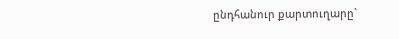ընդհանուր քարտուղարը`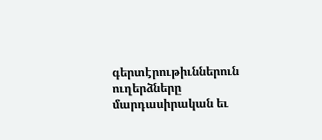գերտէրութիւններուն ուղերձները մարդասիրական եւ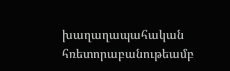խաղաղապահական հռետորաբանութեամբ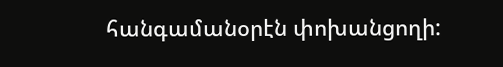հանգամանօրէն փոխանցողի: